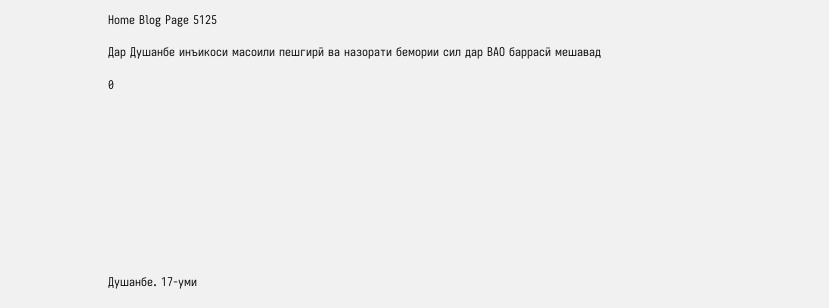Home Blog Page 5125

Дар Душанбе инъикоси масоили пешгирӣ ва назорати бемории сил дар ВАО баррасӣ мешавад

0











Душанбе. 17-уми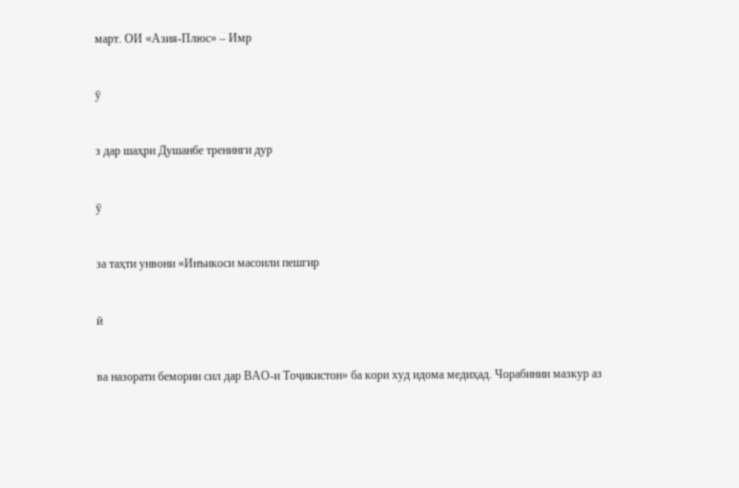март. ОИ «Азия-Плюс» – Имр


ӯ


з дар шаҳри Душанбе тренинги дур


ӯ


за таҳти унвони «Инъикоси масоили пешгир


ӣ


ва назорати бемории сил дар ВАО-и Тоҷикистон» ба кори худ идома медиҳад. Чорабинии мазкур аз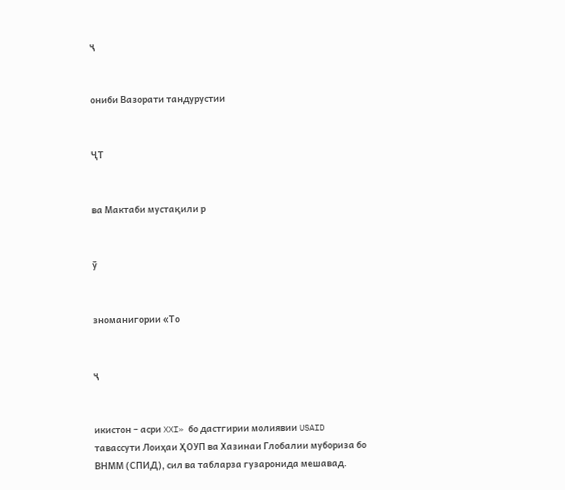ҷ


ониби Вазорати тандурустии


ҶТ


ва Мактаби мустақили р


ӯ


зноманигории «То


ҷ


икистон – асри XXI» бо дастгирии молиявии USAID тавассути Лоиҳаи ҲОУП ва Хазинаи Глобалии мубориза бо ВНММ (СПИД), сил ва табларза гузаронида мешавад.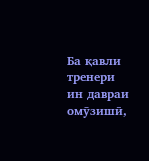Ба қавли тренери ин давраи омӯзишӣ,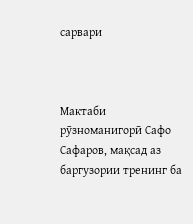сарвари



Мактаби рӯзноманигорӣ Сафо Сафаров, мақсад аз баргузории тренинг ба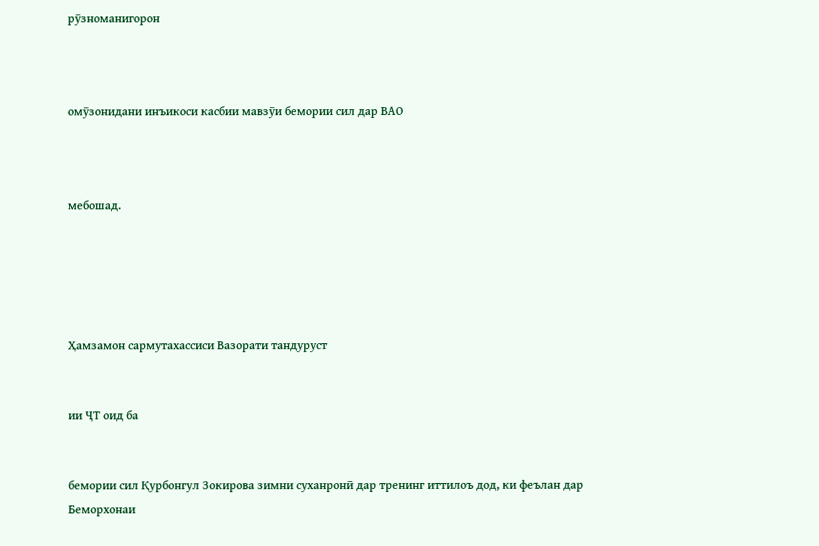рӯзноманигорон



омӯзонидани инъикоси касбии мавзӯи бемории сил дар ВАО



мебошад.





Ҳамзамон сармутахассиси Вазорати тандуруст


ии ҶТ оид ба


бемории сил Қурбонгул Зокирова зимни суханронӣ дар тренинг иттилоъ дод, ки феълан дар Беморхонаи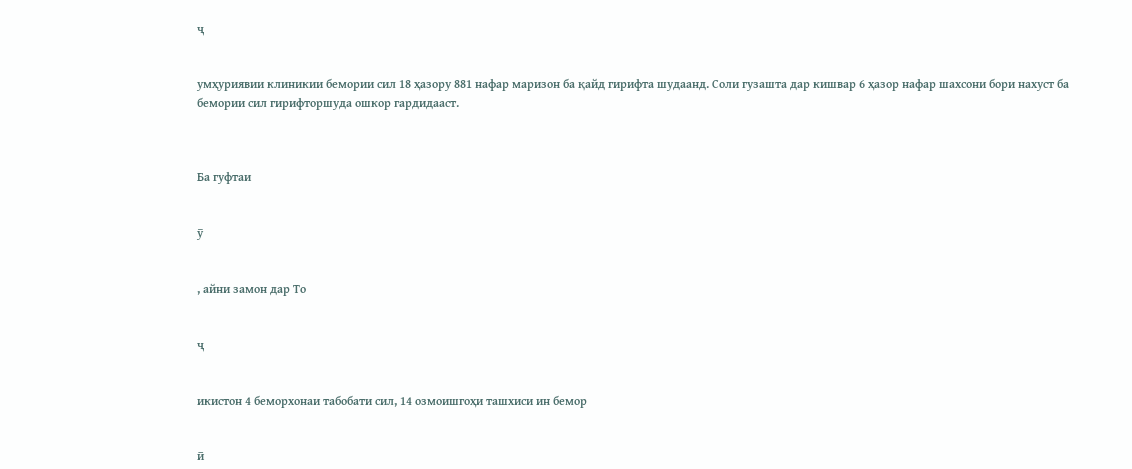ҷ


умҳуриявии клиникии бемории сил 18 ҳазору 881 нафар маризон ба қайд гирифта шудаанд. Соли гузашта дар кишвар 6 ҳазор нафар шахсони бори нахуст ба бемории сил гирифторшуда ошкор гардидааст.



Ба гуфтаи


ӯ


, айни замон дар То


ҷ


икистон 4 беморхонаи табобати сил, 14 озмоишгоҳи ташхиси ин бемор


ӣ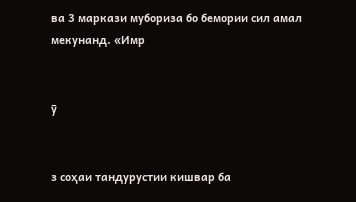ва 3 маркази мубориза бо бемории сил амал мекунанд. «Имр


ӯ


з соҳаи тандурустии кишвар ба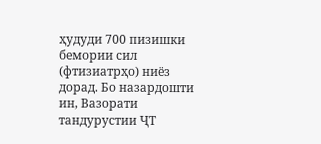ҳудуди 700 пизишки бемории сил (фтизиатрҳо) ниёз дорад. Бо назардошти ин, Вазорати тандурустии ҶТ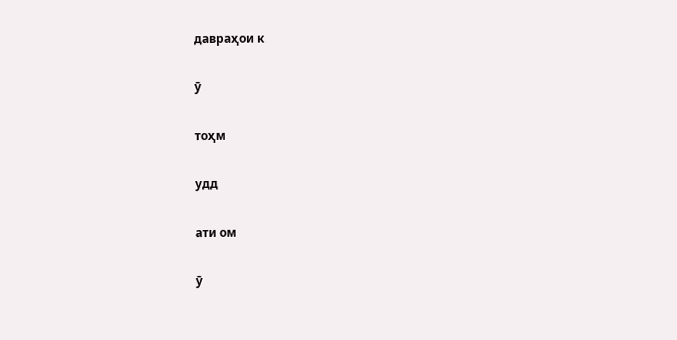давраҳои к


ӯ


тоҳм


удд


ати ом


ӯ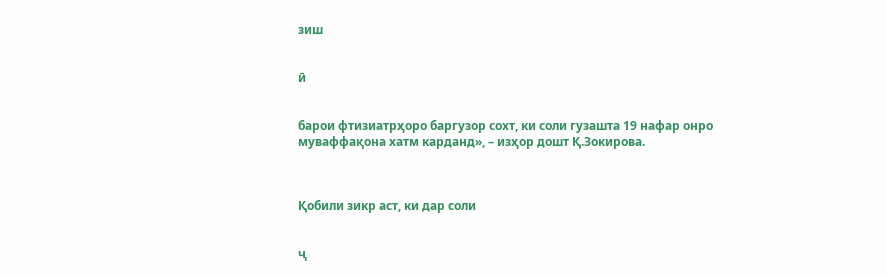зиш


ӣ


барои фтизиатрҳоро баргузор сохт, ки соли гузашта 19 нафар онро муваффақона хатм карданд», – изҳор дошт Қ.Зокирова.



Қобили зикр аст, ки дар соли


ҷ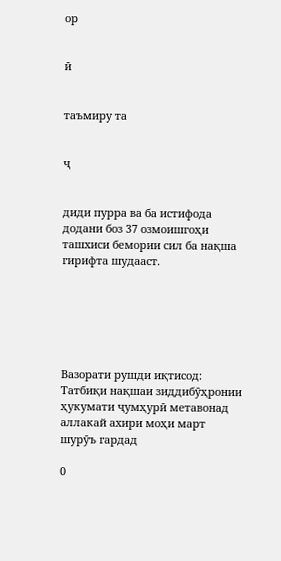ор


ӣ


таъмиру та


ҷ


диди пурра ва ба истифода додани боз 37 озмоишгоҳи ташхиси бемории сил ба нақша гирифта шудааст.






Вазорати рушди иқтисод: Татбиқи нақшаи зиддибӯҳронии ҳукумати ҷумҳурӣ метавонад аллакай ахири моҳи март шурӯъ гардад

0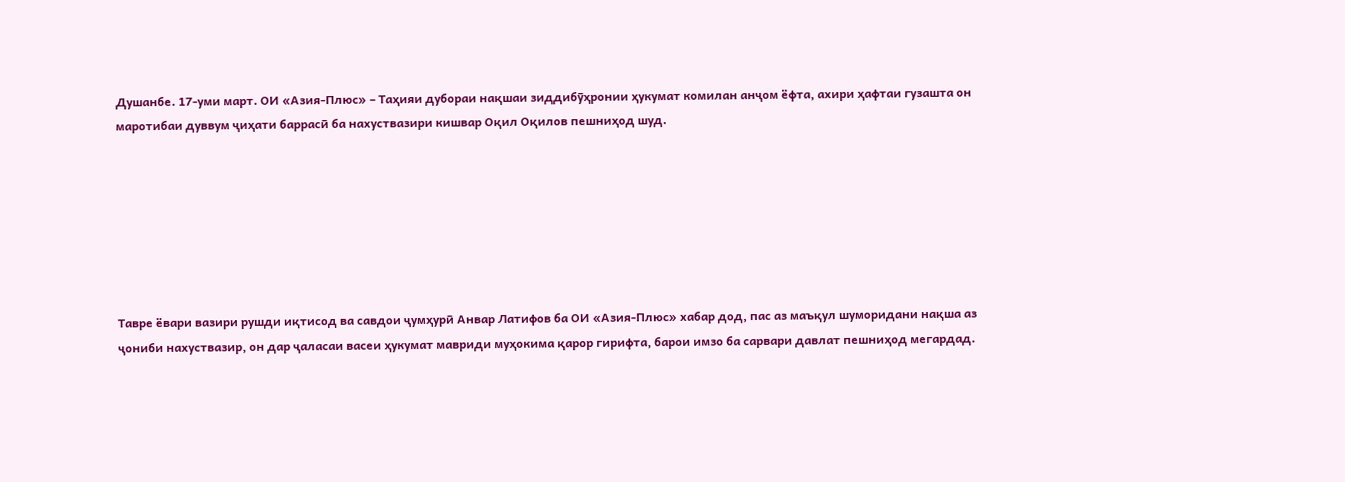Душанбе. 17-уми март. ОИ «Азия-Плюс» – Таҳияи дубораи нақшаи зиддибӯҳронии ҳукумат комилан анҷом ёфта, ахири ҳафтаи гузашта он маротибаи дуввум ҷиҳати баррасӣ ба нахуствазири кишвар Оқил Оқилов пешниҳод шуд.







Тавре ёвари вазири рушди иқтисод ва савдои ҷумҳурӣ Анвар Латифов ба ОИ «Азия-Плюс» хабар дод, пас аз маъқул шуморидани нақша аз ҷониби нахуствазир, он дар ҷаласаи васеи ҳукумат мавриди муҳокима қарор гирифта, барои имзо ба сарвари давлат пешниҳод мегардад.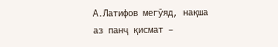А.Латифов мегӯяд, нақша аз панҷ қисмат –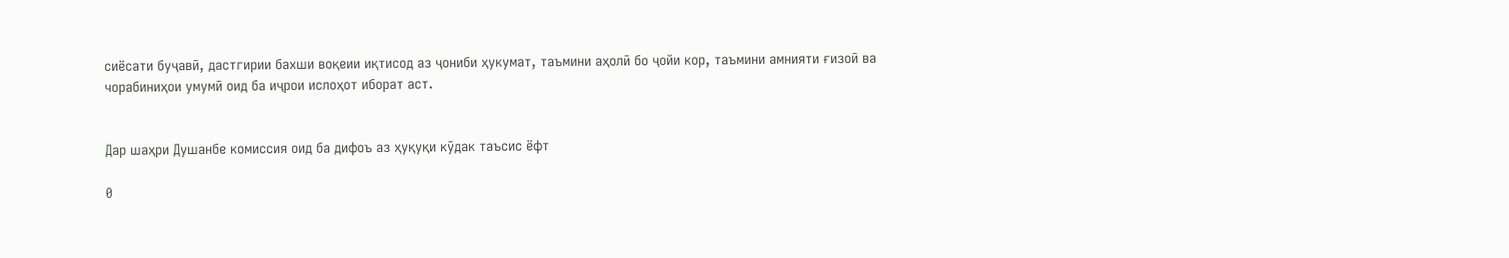сиёсати буҷавӣ, дастгирии бахши воқеии иқтисод аз ҷониби ҳукумат, таъмини аҳолӣ бо ҷойи кор, таъмини амнияти ғизоӣ ва чорабиниҳои умумӣ оид ба иҷрои ислоҳот иборат аст.


Дар шаҳри Душанбе комиссия оид ба дифоъ аз ҳуқуқи кӯдак таъсис ёфт

0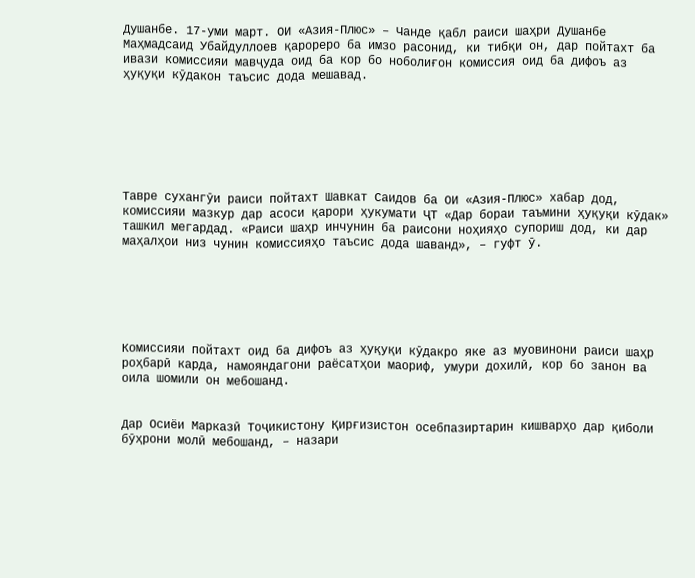Душанбе. 17-уми март. ОИ «Азия-Плюс» – Чанде қабл раиси шаҳри Душанбе Маҳмадсаид Убайдуллоев қарореро ба имзо расонид, ки тибқи он, дар пойтахт ба ивази комиссияи мавҷуда оид ба кор бо ноболиғон комиссия оид ба дифоъ аз ҳуқуқи кӯдакон таъсис дода мешавад.







Тавре сухангӯи раиси пойтахт Шавкат Саидов ба ОИ «Азия-Плюс» хабар дод, комиссияи мазкур дар асоси қарори ҳукумати ҶТ «Дар бораи таъмини ҳуқуқи кӯдак» ташкил мегардад. «Раиси шаҳр инчунин ба раисони ноҳияҳо супориш дод, ки дар маҳалҳои низ чунин комиссияҳо таъсис дода шаванд», – гуфт ӯ.






Комиссияи пойтахт оид ба дифоъ аз ҳуқуқи кӯдакро яке аз муовинони раиси шаҳр роҳбарӣ карда, намояндагони раёсатҳои маориф, умури дохилӣ, кор бо занон ва оила шомили он мебошанд.


Дар Осиёи Марказӣ Тоҷикистону Қирғизистон осебпазиртарин кишварҳо дар қиболи бӯҳрони молӣ мебошанд, – назари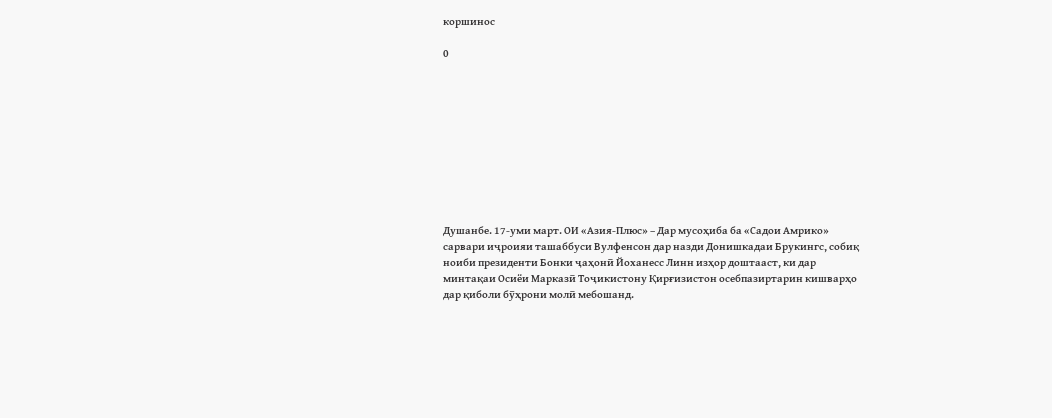коршинос

0










Душанбе. 17-уми март. ОИ «Азия-Плюс» – Дар мусоҳиба ба «Садои Амрико» сарвари иҷроияи ташаббуси Вулфенсон дар назди Донишкадаи Брукингс, собиқ ноиби президенти Бонки ҷаҳонӣ Йоханесс Линн изҳор доштааст, ки дар минтақаи Осиёи Марказӣ Тоҷикистону Қирғизистон осебпазиртарин кишварҳо дар қиболи бӯҳрони молӣ мебошанд.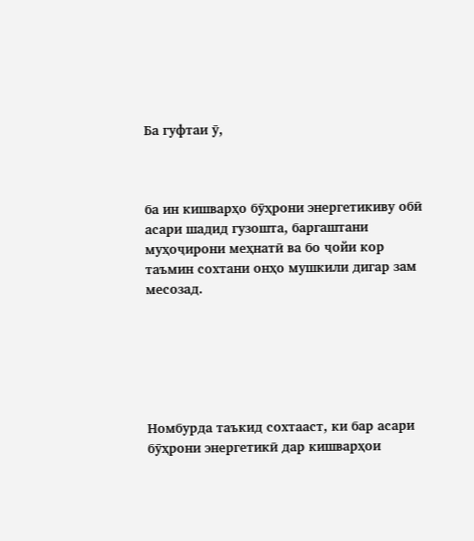Ба гуфтаи ӯ,



ба ин кишварҳо бӯҳрони энергетикиву обӣ асари шадид гузошта, баргаштани муҳоҷирони меҳнатӣ ва бо ҷойи кор таъмин сохтани онҳо мушкили дигар зам месозад.






Номбурда таъкид сохтааст, ки бар асари бӯҳрони энергетикӣ дар кишварҳои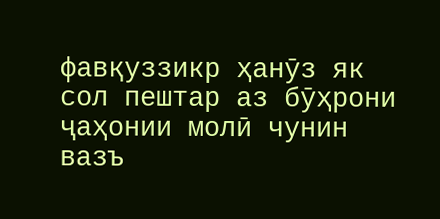фавқуззикр ҳанӯз як сол пештар аз бӯҳрони ҷаҳонии молӣ чунин вазъ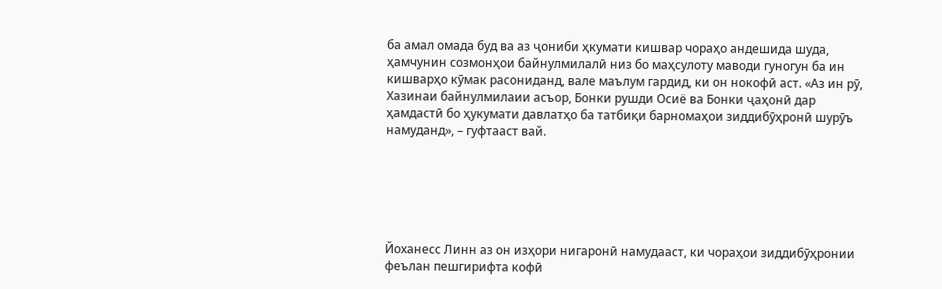ба амал омада буд ва аз ҷониби ҳкумати кишвар чораҳо андешида шуда, ҳамчунин созмонҳои байнулмилалӣ низ бо маҳсулоту маводи гуногун ба ин кишварҳо кӯмак расониданд, вале маълум гардид, ки он нокофӣ аст. «Аз ин рӯ, Хазинаи байнулмилаии асъор, Бонки рушди Осиё ва Бонки ҷаҳонӣ дар ҳамдастӣ бо ҳукумати давлатҳо ба татбиқи барномаҳои зиддибӯҳронӣ шурӯъ намуданд», – гуфтааст вай.






Йоханесс Линн аз он изҳори нигаронӣ намудааст, ки чораҳои зиддибӯҳронии феълан пешгирифта кофӣ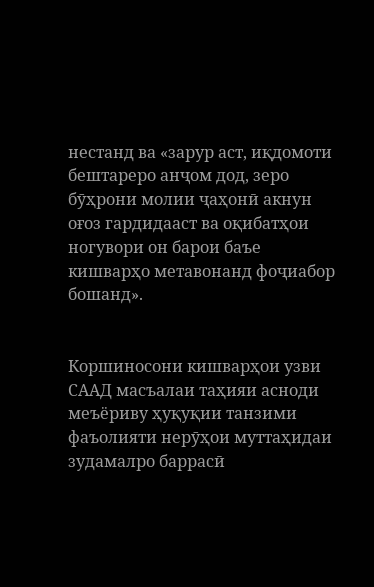нестанд ва «зарур аст, иқдомоти бештареро анҷом дод, зеро бӯҳрони молии ҷаҳонӣ акнун оғоз гардидааст ва оқибатҳои ногувори он барои баъе кишварҳо метавонанд фоҷиабор бошанд».


Коршиносони кишварҳои узви СААД масъалаи таҳияи асноди меъёриву ҳуқуқии танзими фаъолияти нерӯҳои муттаҳидаи зудамалро баррасӣ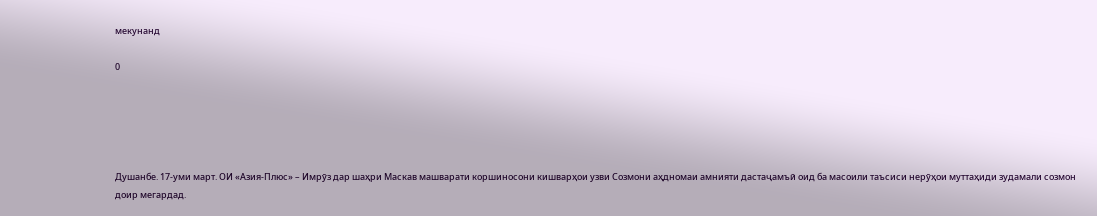мекунанд

0





Душанбе. 17-уми март. ОИ «Азия-Плюс» – Имрӯз дар шаҳри Маскав машварати коршиносони кишварҳои узви Созмони аҳдномаи амнияти дастаҷамъӣ оид ба масоили таъсиси нерӯҳои муттаҳиди зудамали созмон доир мегардад.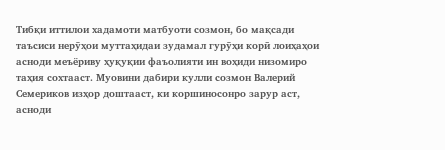Тибқи иттилои хадамоти матбуоти созмон, бо мақсади таъсиси нерӯҳои муттаҳидаи зудамал гурӯҳи корӣ лоиҳаҳои асноди меъёриву ҳуқуқии фаъолияти ин воҳиди низомиро таҳия сохтааст. Муовини дабири кулли созмон Валерий Семериков изҳор доштааст, ки коршиносонро зарур аст, асноди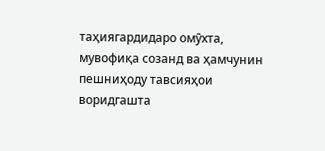таҳиягардидаро омӯхта, мувофиқа созанд ва ҳамчунин пешниҳоду тавсияҳои воридгашта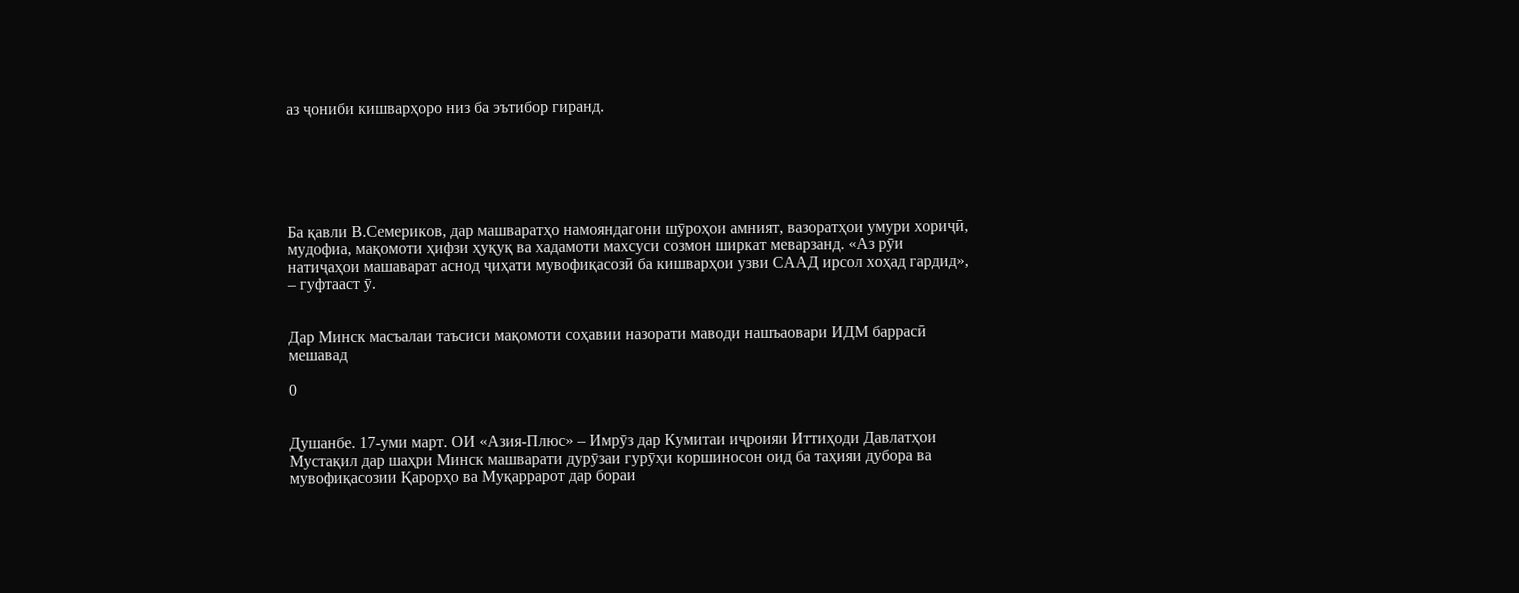аз ҷониби кишварҳоро низ ба эътибор гиранд.






Ба қавли В.Семериков, дар машваратҳо намояндагони шӯроҳои амният, вазоратҳои умури хориҷӣ, мудофиа, мақомоти ҳифзи ҳуқуқ ва хадамоти махсуси созмон ширкат меварзанд. «Аз рӯи натиҷаҳои машаварат аснод ҷиҳати мувофиқасозӣ ба кишварҳои узви СААД ирсол хоҳад гардид», – гуфтааст ӯ.


Дар Минск масъалаи таъсиси мақомоти соҳавии назорати маводи нашъаовари ИДМ баррасӣ мешавад

0


Душанбе. 17-уми март. ОИ «Азия-Плюс» – Имрӯз дар Кумитаи иҷроияи Иттиҳоди Давлатҳои Мустақил дар шаҳри Минск машварати дурӯзаи гурӯҳи коршиносон оид ба таҳияи дубора ва мувофиқасозии Қарорҳо ва Муқаррарот дар бораи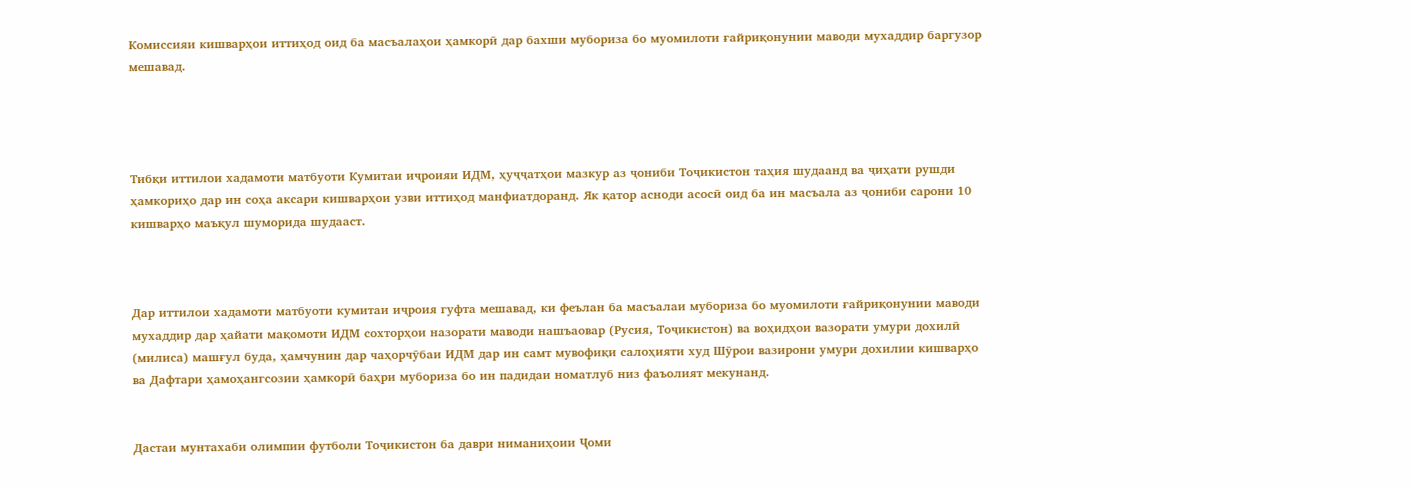Комиссияи кишварҳои иттиҳод оид ба масъалаҳои ҳамкорӣ дар бахши мубориза бо муомилоти ғайриқонунии маводи мухаддир баргузор мешавад.




Тибқи иттилои хадамоти матбуоти Кумитаи иҷроияи ИДМ, ҳуҷҷатҳои мазкур аз ҷониби Тоҷикистон таҳия шудаанд ва ҷиҳати рушди ҳамкориҳо дар ин соҳа аксари кишварҳои узви иттиҳод манфиатдоранд. Як қатор асноди асосӣ оид ба ин масъала аз ҷониби сарони 10 кишварҳо маъқул шуморида шудааст.



Дар иттилои хадамоти матбуоти кумитаи иҷроия гуфта мешавад, ки феълан ба масъалаи мубориза бо муомилоти ғайриқонунии маводи мухаддир дар ҳайати мақомоти ИДМ сохторҳои назорати маводи нашъаовар (Русия, Тоҷикистон) ва воҳидҳои вазорати умури дохилӣ (милиса) машғул буда, ҳамчунин дар чаҳорчӯбаи ИДМ дар ин самт мувофиқи салоҳияти худ Шӯрои вазирони умури дохилии кишварҳо ва Дафтари ҳамоҳангсозии ҳамкорӣ баҳри мубориза бо ин падидаи номатлуб низ фаъолият мекунанд.


Дастаи мунтахаби олимпии футболи Тоҷикистон ба даври ниманиҳоии Ҷоми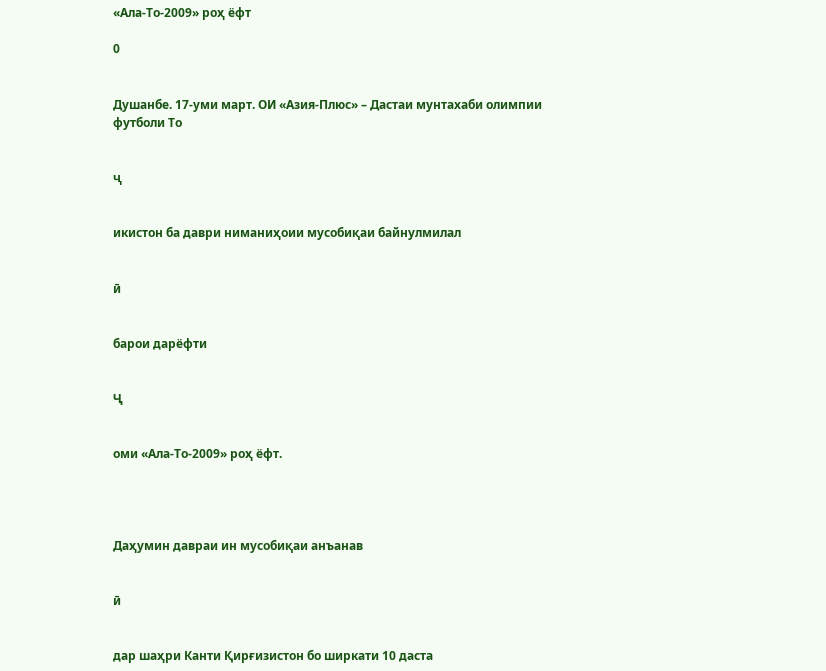«Ала-То-2009» роҳ ёфт

0


Душанбе. 17-уми март. ОИ «Азия-Плюс» – Дастаи мунтахаби олимпии футболи То


ҷ


икистон ба даври ниманиҳоии мусобиқаи байнулмилал


ӣ


барои дарёфти


Ҷ


оми «Ала-То-2009» роҳ ёфт.




Даҳумин давраи ин мусобиқаи анъанав


ӣ


дар шаҳри Канти Қирғизистон бо ширкати 10 даста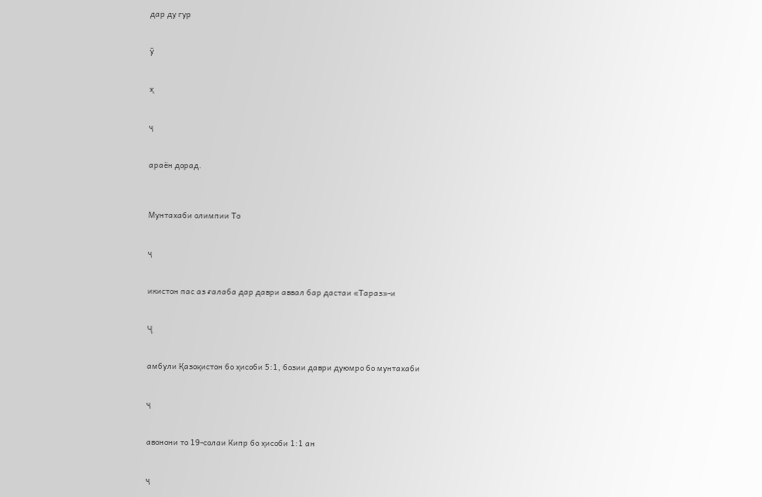дар ду гур


ӯ


ҳ


ҷ


араён дорад.



Мунтахаби олимпии То


ҷ


икистон пас аз ғалаба дар даври аввал бар дастаи «Тараз»-и


Ҷ


амбули Қазоқистон бо ҳисоби 5:1, бозии даври дуюмро бо мунтахаби


ҷ


авонони то 19-солаи Кипр бо ҳисоби 1:1 ан


ҷ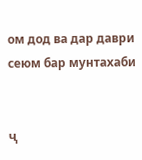ом дод ва дар даври сеюм бар мунтахаби


ҷ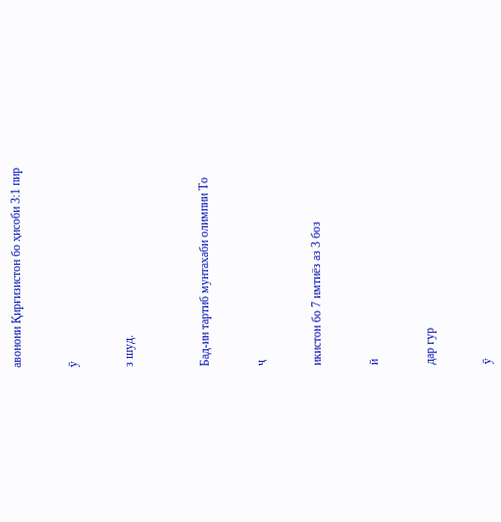авонони Қирғизистон бо ҳисоби 3:1 пир


ӯ


з шуд.



Бад-ин тартиб мунтахаби олимпии То


ҷ


икистон бо 7 имтиёз аз 3 боз


ӣ


дар гур


ӯ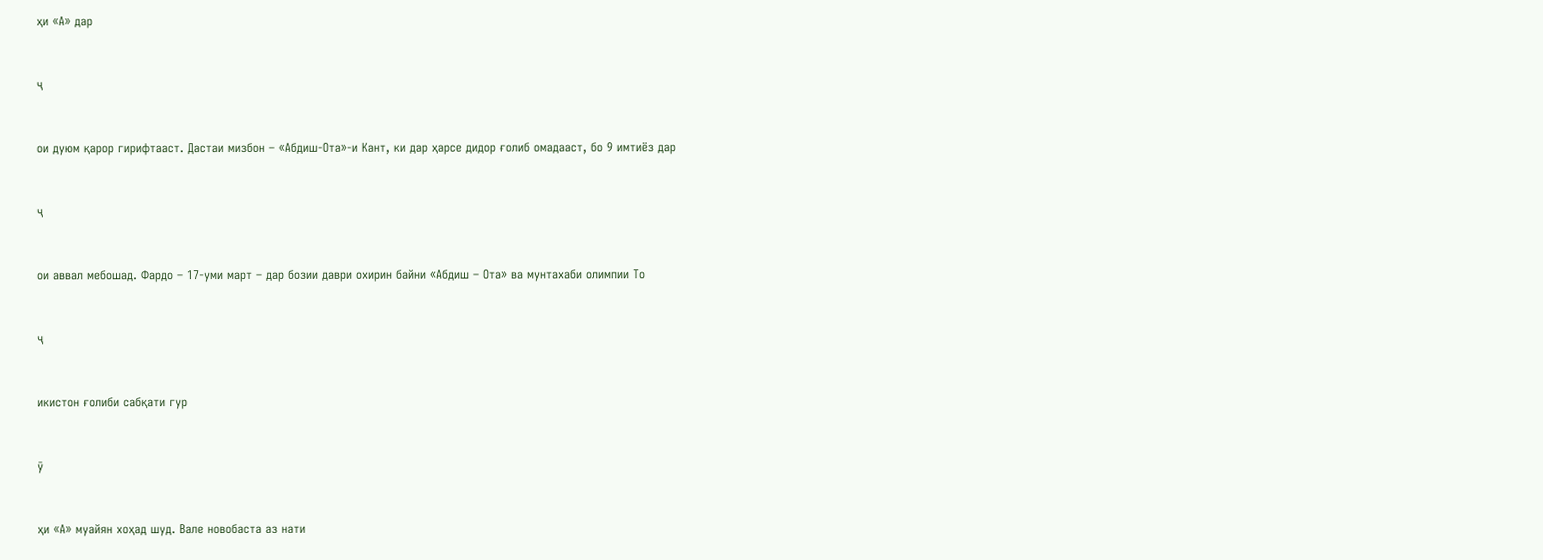ҳи «А» дар


ҷ


ои дуюм қарор гирифтааст. Дастаи мизбон – «Абдиш-Ота»-и Кант, ки дар ҳарсе дидор ғолиб омадааст, бо 9 имтиёз дар


ҷ


ои аввал мебошад. Фардо – 17-уми март – дар бозии даври охирин байни «Абдиш – Ота» ва мунтахаби олимпии То


ҷ


икистон ғолиби сабқати гур


ӯ


ҳи «А» муайян хоҳад шуд. Вале новобаста аз нати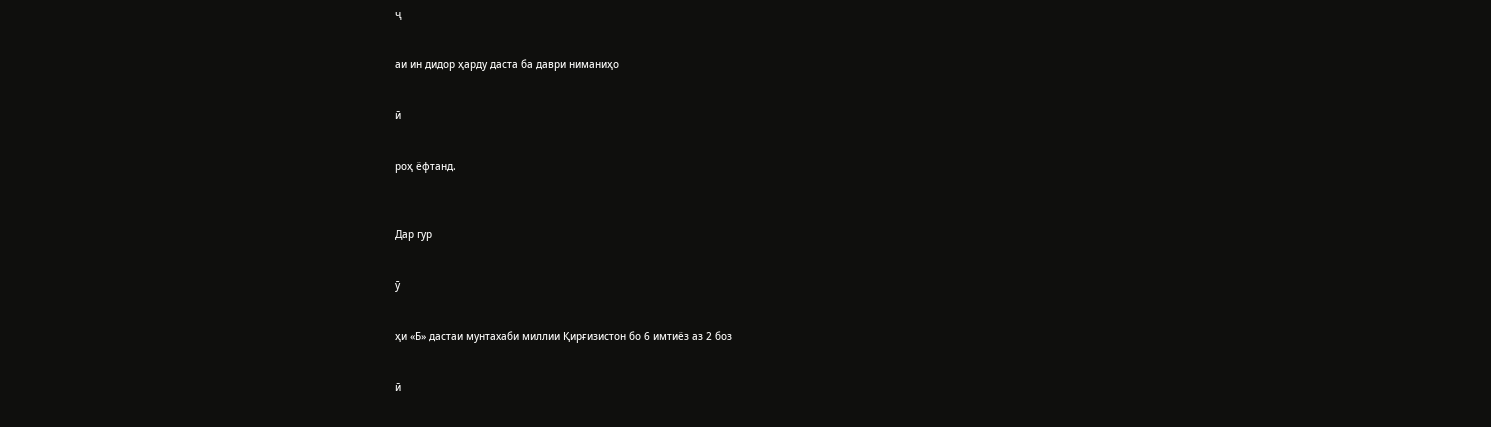ҷ


аи ин дидор ҳарду даста ба даври ниманиҳо


ӣ


роҳ ёфтанд.



Дар гур


ӯ


ҳи «Б» дастаи мунтахаби миллии Қирғизистон бо 6 имтиёз аз 2 боз


ӣ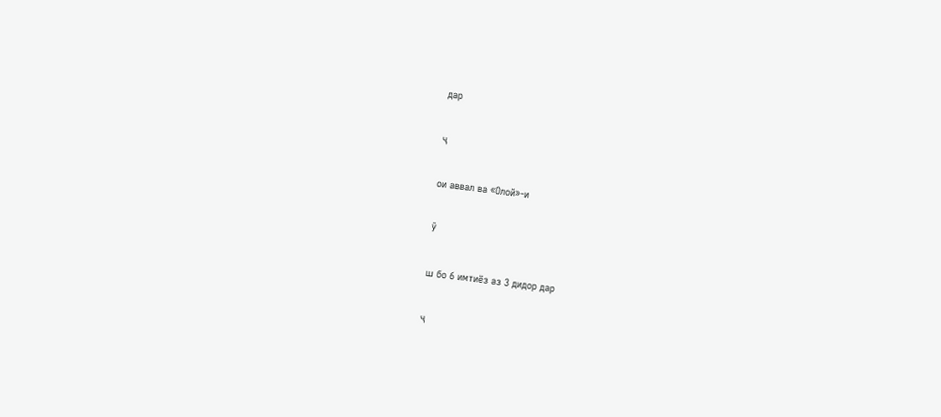дар


ҷ


ои аввал ва «Олой»-и


Ӯ


ш бо 6 имтиёз аз 3 дидор дар


ҷ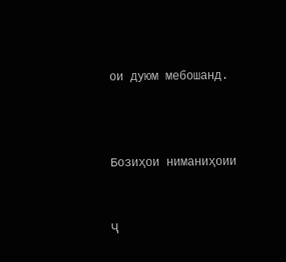ои дуюм мебошанд.



Бозиҳои ниманиҳоии


Ҷ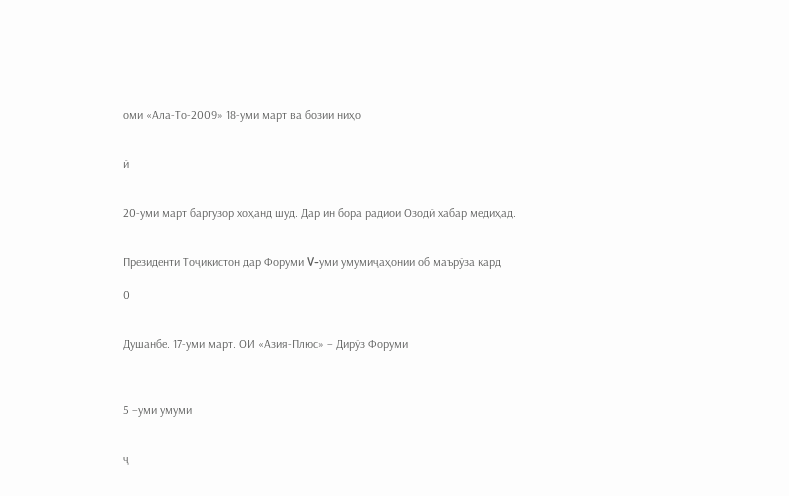оми «Ала-То-2009» 18-уми март ва бозии ниҳо


ӣ


20-уми март баргузор хоҳанд шуд. Дар ин бора радиои Озодӣ хабар медиҳад.


Президенти Тоҷикистон дар Форуми V-уми умумиҷаҳонии об маърӯза кард

0


Душанбе. 17-уми март. ОИ «Азия-Плюс» – Дирӯз Форуми



5 –уми умуми


ҷ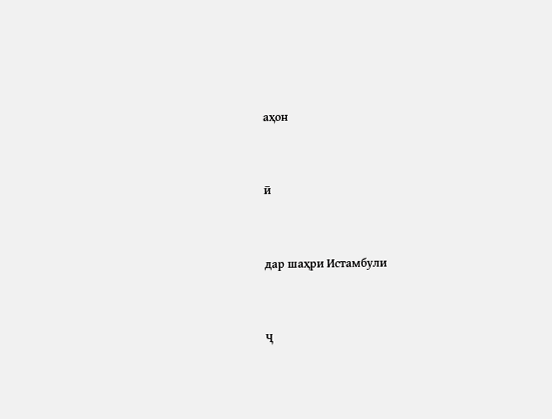аҳон


ӣ


дар шаҳри Истамбули


Ҷ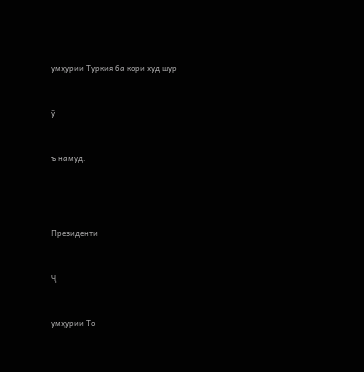умҳурии Туркия ба кори худ шур


ӯ


ъ намуд.




Президенти


Ҷ


умҳурии То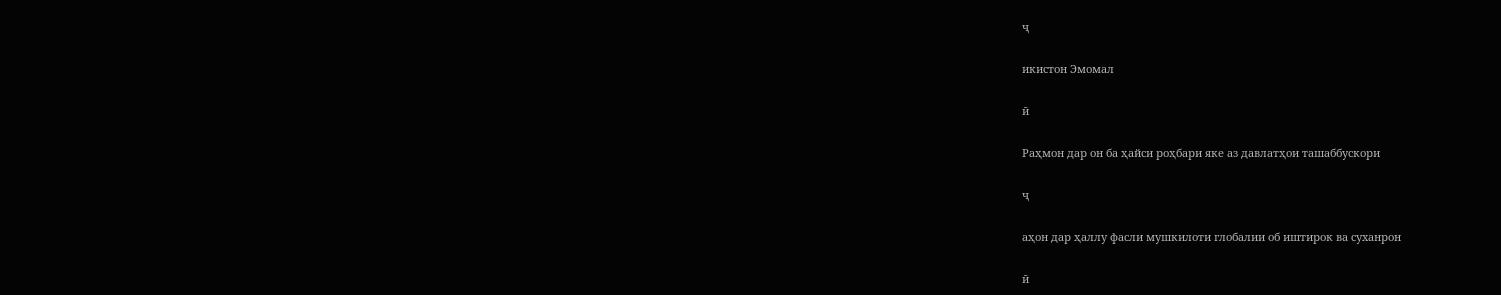ҷ


икистон Эмомал


ӣ


Раҳмон дар он ба ҳайси роҳбари яке аз давлатҳои ташаббускори


ҷ


аҳон дар ҳаллу фасли мушкилоти глобалии об иштирок ва суханрон


ӣ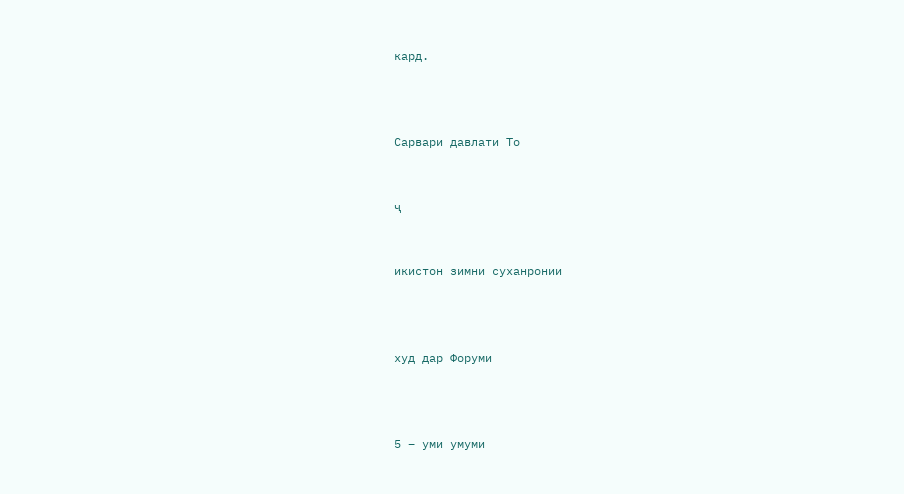кард.



Сарвари давлати То


ҷ


икистон зимни суханронии



худ дар Форуми



5 – уми умуми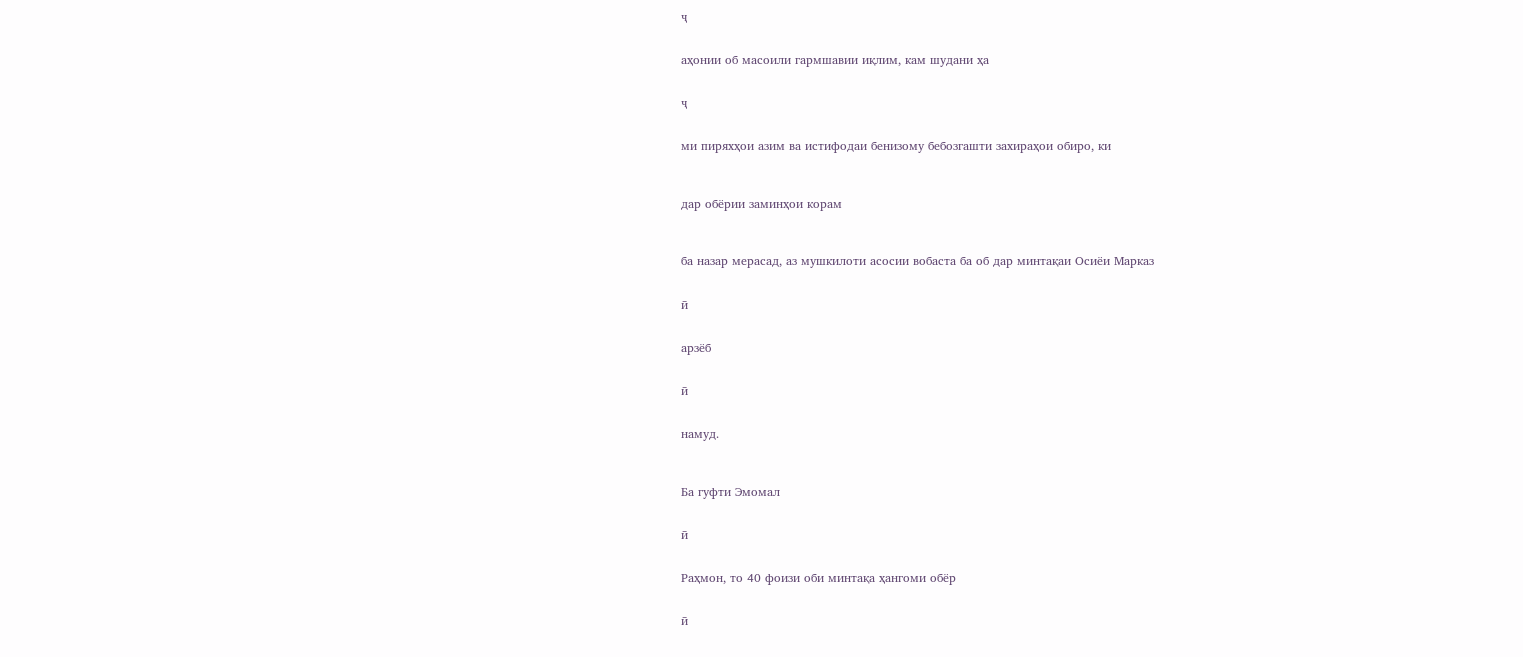ҷ


аҳонии об масоили гармшавии иқлим, кам шудани ҳа


ҷ


ми пиряхҳои азим ва истифодаи бенизому бебозгашти захираҳои обиро, ки



дар обёрии заминҳои корам



ба назар мерасад, аз мушкилоти асосии вобаста ба об дар минтақаи Осиёи Марказ


ӣ


арзёб


ӣ


намуд.



Ба гуфти Эмомал


ӣ


Раҳмон, то 40 фоизи оби минтақа ҳангоми обёр


ӣ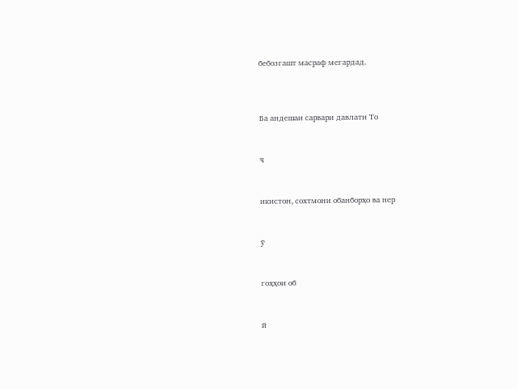бебозгашт масраф мегардад.



Ба андешаи сарвари давлати То


ҷ


икистон, сохтмони обанборҳо ва нер


ӯ


гоҳҳои об


ӣ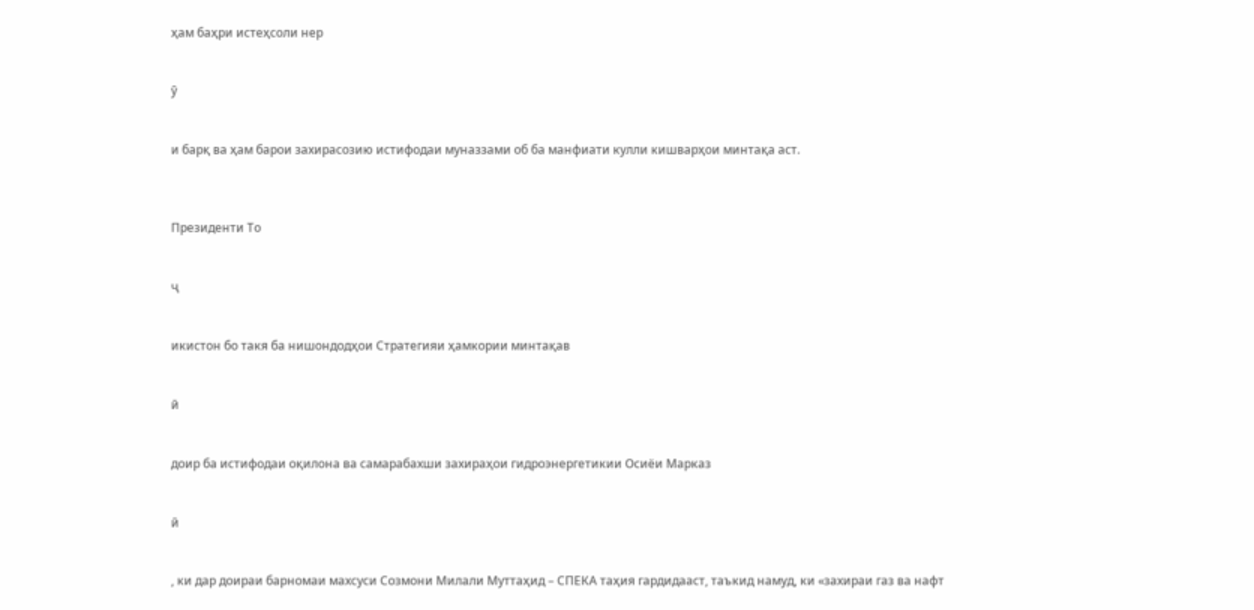ҳам баҳри истеҳсоли нер


ӯ


и барқ ва ҳам барои захирасозию истифодаи муназзами об ба манфиати кулли кишварҳои минтақа аст.



Президенти То


ҷ


икистон бо такя ба нишондодҳои Стратегияи ҳамкории минтақав


ӣ


доир ба истифодаи оқилона ва самарабахши захираҳои гидроэнергетикии Осиёи Марказ


ӣ


, ки дар доираи барномаи махсуси Созмони Милали Муттаҳид – СПЕКА таҳия гардидааст, таъкид намуд, ки «захираи газ ва нафт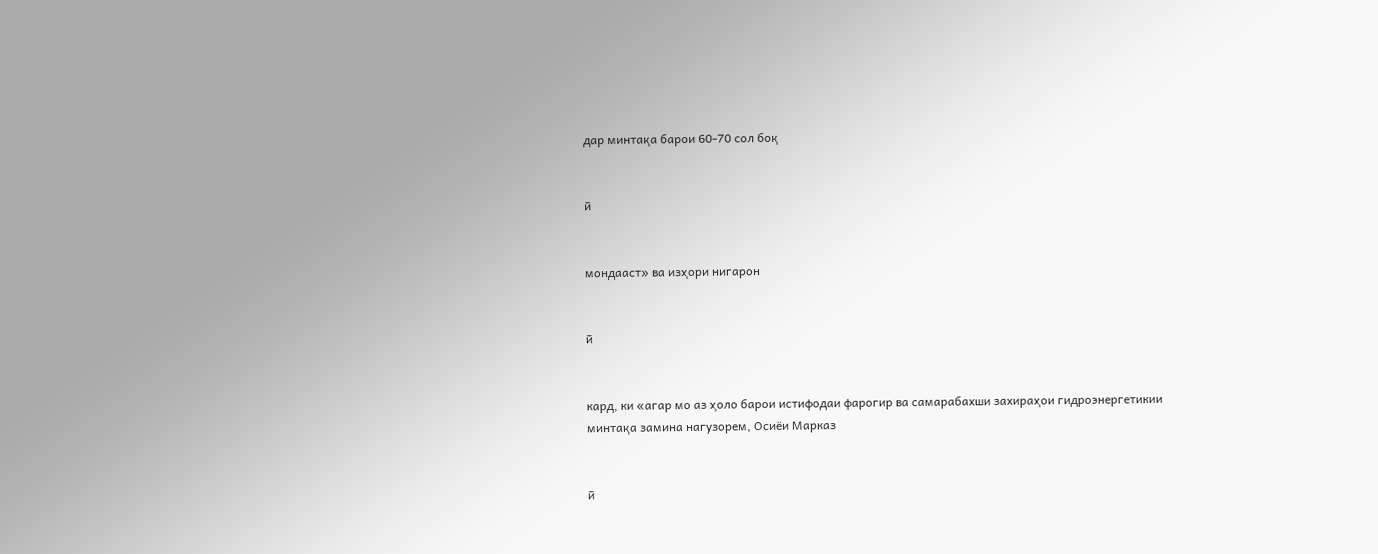дар минтақа барои 60-70 сол боқ


ӣ


мондааст» ва изҳори нигарон


ӣ


кард, ки «агар мо аз ҳоло барои истифодаи фарогир ва самарабахши захираҳои гидроэнергетикии минтақа замина нагузорем, Осиёи Марказ


ӣ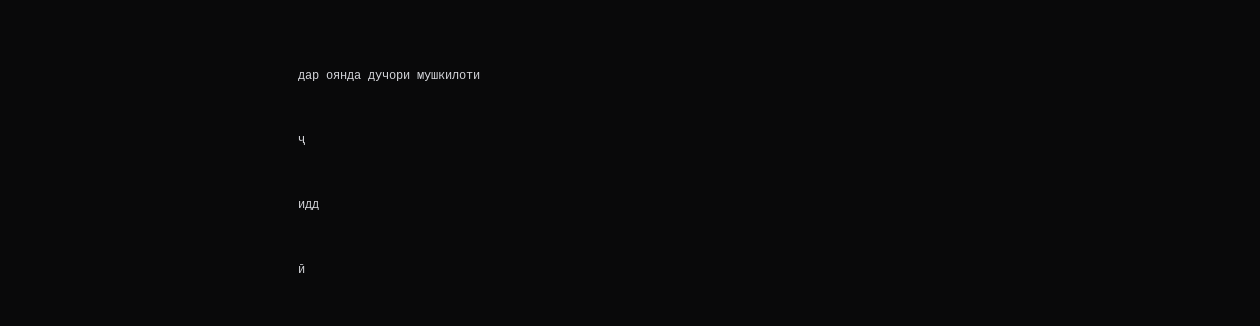дар оянда дучори мушкилоти


ҷ


идд


ӣ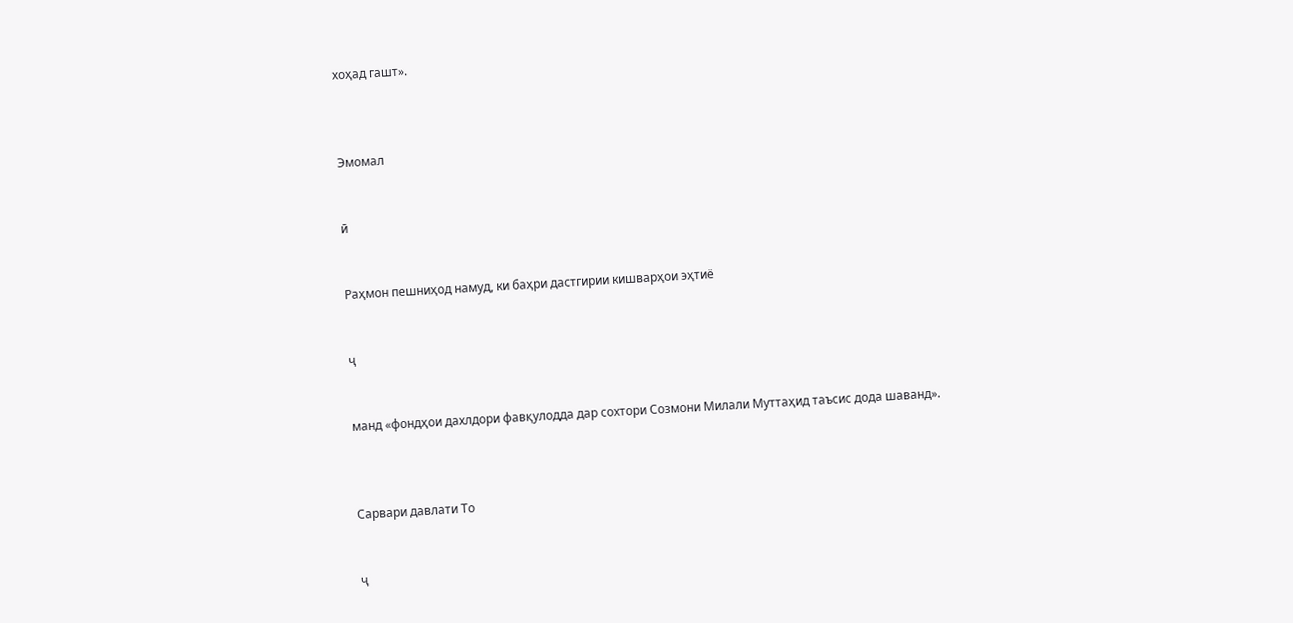хоҳад гашт».



Эмомал


ӣ


Раҳмон пешниҳод намуд, ки баҳри дастгирии кишварҳои эҳтиё


ҷ


манд «фондҳои дахлдори фавқулодда дар сохтори Созмони Милали Муттаҳид таъсис дода шаванд».



Сарвари давлати То


ҷ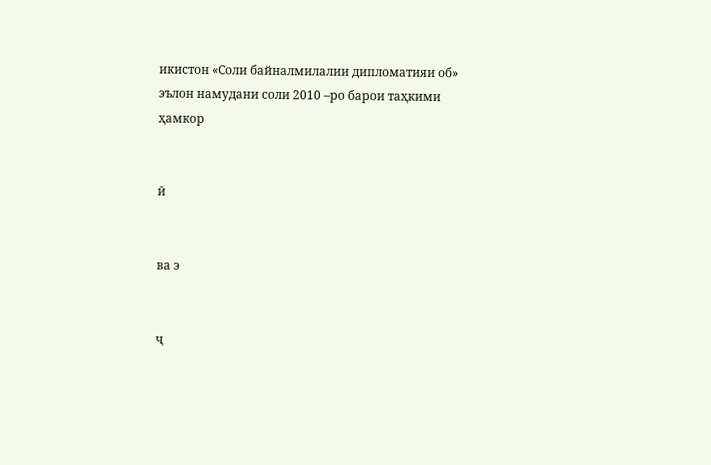икистон «Соли байналмилалии дипломатияи об» эълон намудани соли 2010 –ро барои таҳкими ҳамкор


ӣ


ва э


ҷ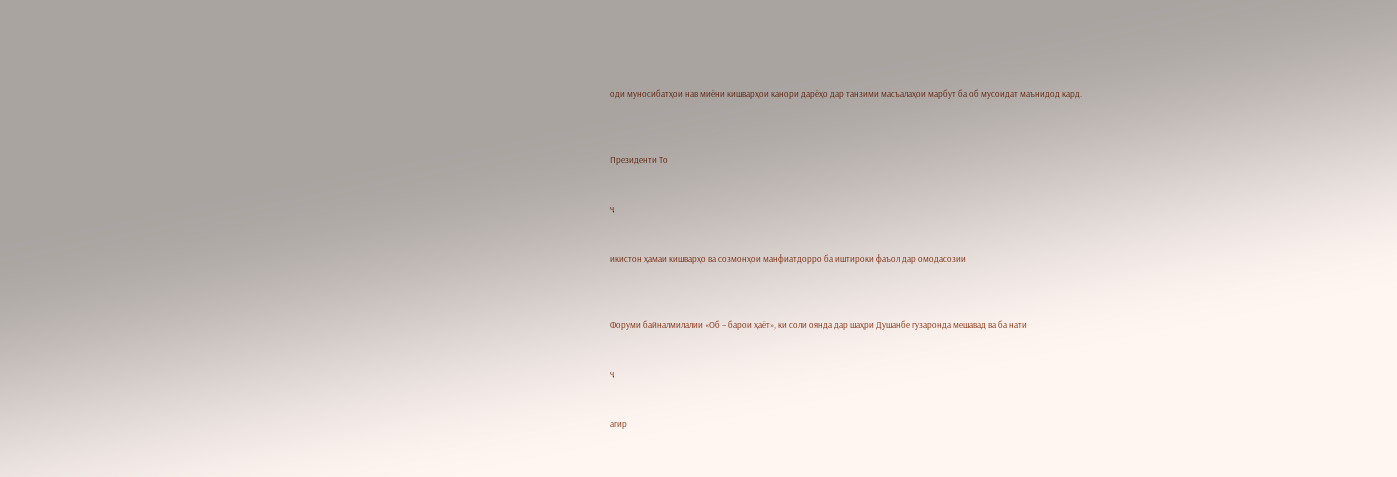оди муносибатҳои нав миёни кишварҳои канори дарёҳо дар танзими масъалаҳои марбут ба об мусоидат маънидод кард.



Президенти То


ҷ


икистон ҳамаи кишварҳо ва созмонҳои манфиатдорро ба иштироки фаъол дар омодасозии



Форуми байналмилалии «Об – барои ҳаёт», ки соли оянда дар шаҳри Душанбе гузаронда мешавад ва ба нати


ҷ


агир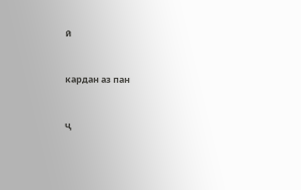ӣ


кардан аз пан


ҷ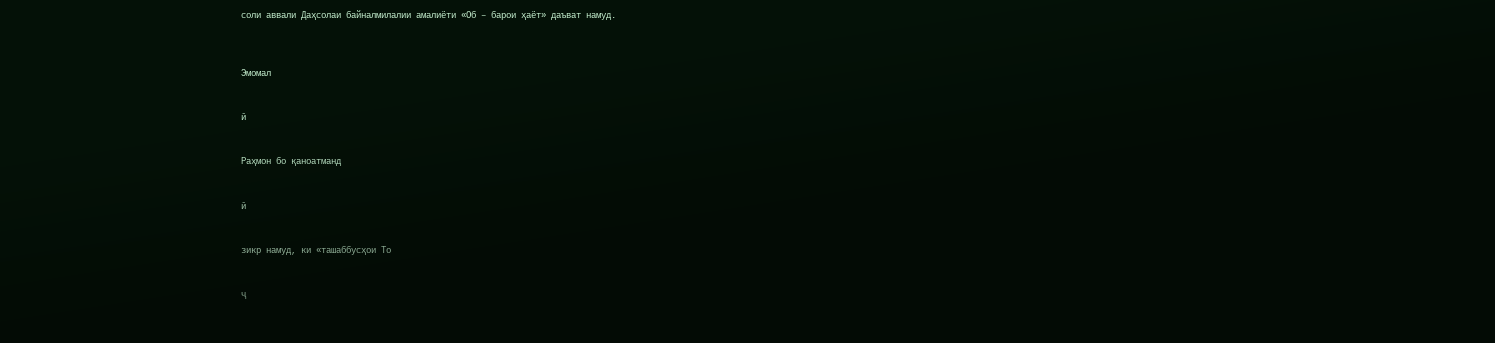соли аввали Даҳсолаи байналмилалии амалиёти «Об – барои ҳаёт» даъват намуд.



Эмомал


ӣ


Раҳмон бо қаноатманд


ӣ


зикр намуд, ки «ташаббусҳои То


ҷ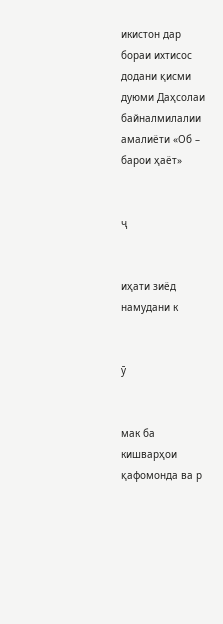икистон дар бораи ихтисос додани қисми дуюми Даҳсолаи байналмилалии амалиёти «Об – барои ҳаёт»


ҷ


иҳати зиёд намудани к


ӯ


мак ба кишварҳои қафомонда ва р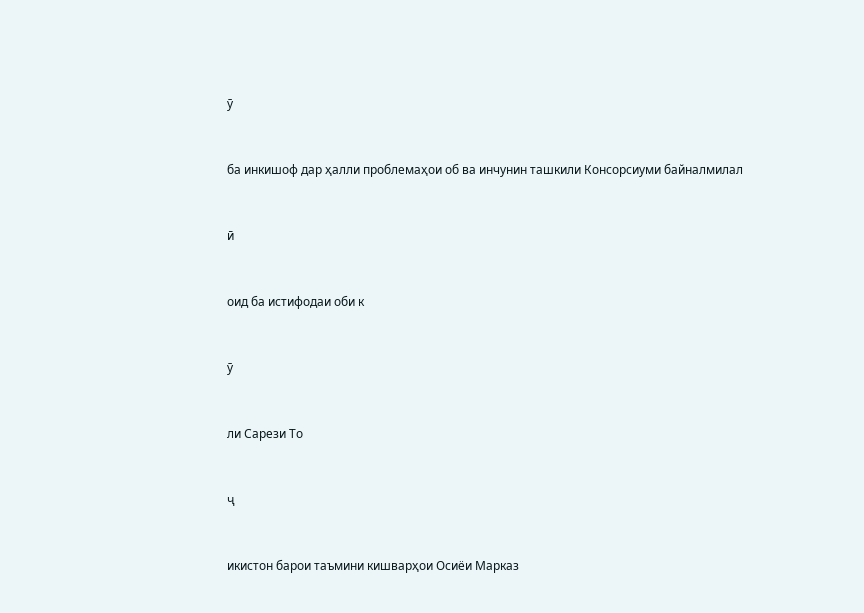ӯ


ба инкишоф дар ҳалли проблемаҳои об ва инчунин ташкили Консорсиуми байналмилал


ӣ


оид ба истифодаи оби к


ӯ


ли Сарези То


ҷ


икистон барои таъмини кишварҳои Осиёи Марказ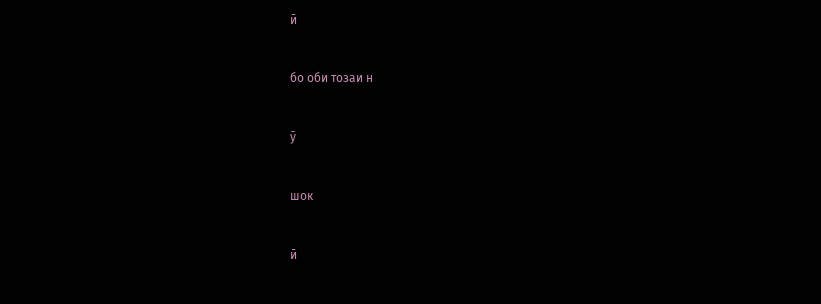ӣ


бо оби тозаи н


ӯ


шок


ӣ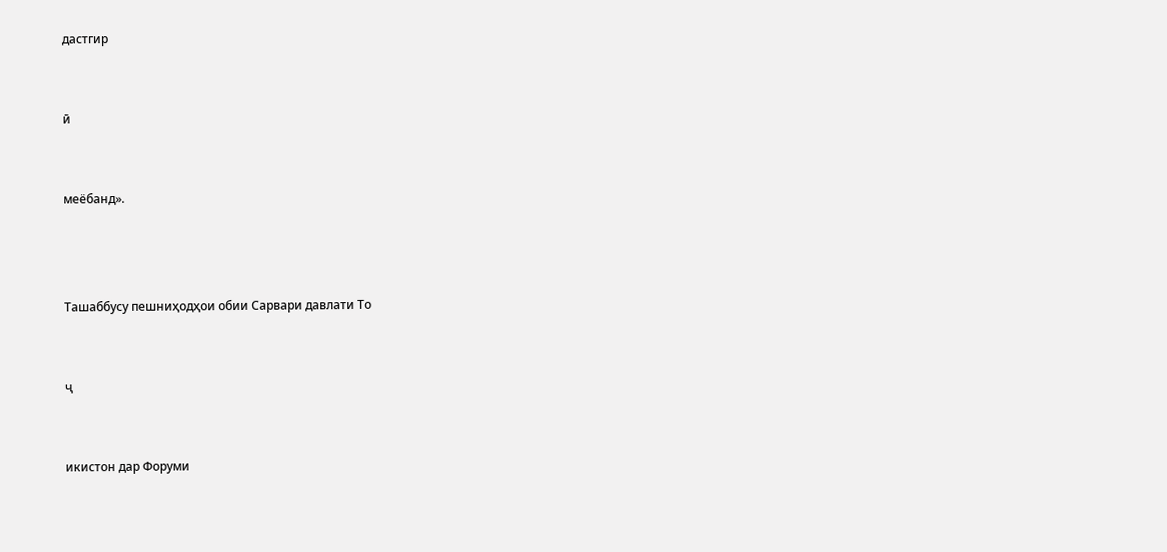дастгир


ӣ


меёбанд».



Ташаббусу пешниҳодҳои обии Сарвари давлати То


ҷ


икистон дар Форуми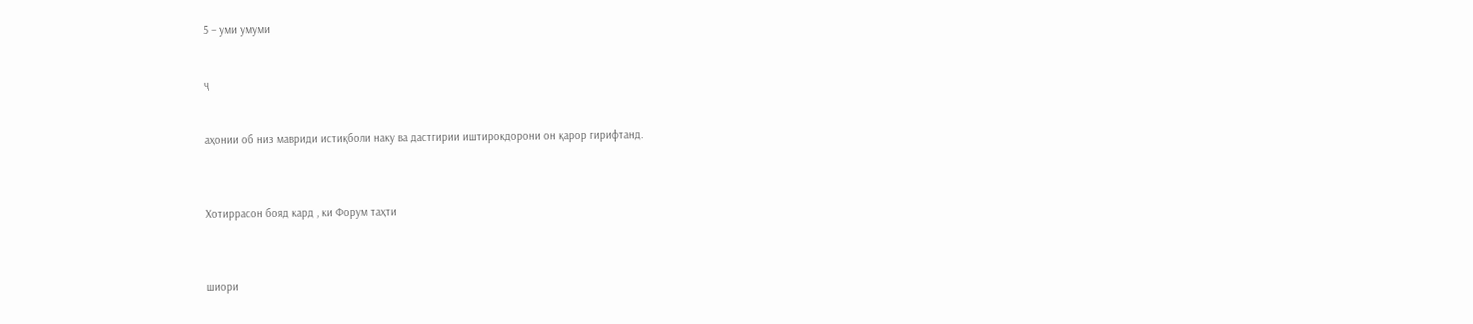5 – уми умуми


ҷ


аҳонии об низ мавриди истиқболи наку ва дастгирии иштирокдорони он қарор гирифтанд.



Хотиррасон бояд кард , ки Форум таҳти



шиори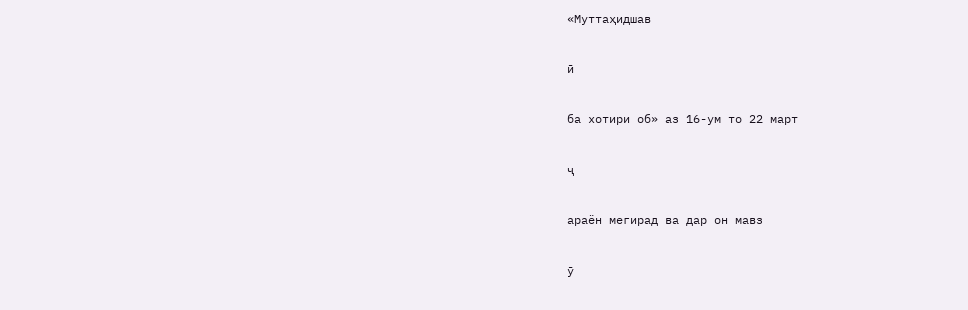«Муттаҳидшав


ӣ


ба хотири об» аз 16-ум то 22 март


ҷ


араён мегирад ва дар он мавз


ӯ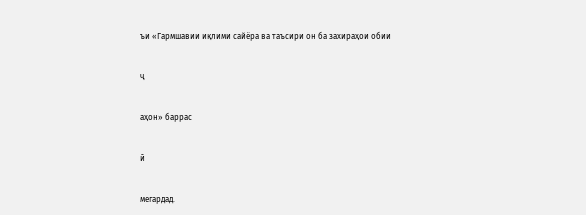ъи «Гармшавии иқлими сайёра ва таъсири он ба захираҳои обии


ҷ


аҳон» баррас


ӣ


мегардад.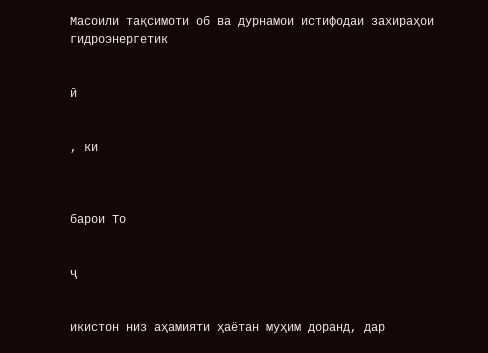Масоили тақсимоти об ва дурнамои истифодаи захираҳои гидроэнергетик


ӣ


, ки



барои То


ҷ


икистон низ аҳамияти ҳаётан муҳим доранд, дар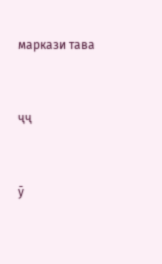маркази тава


ҷҷ


ӯ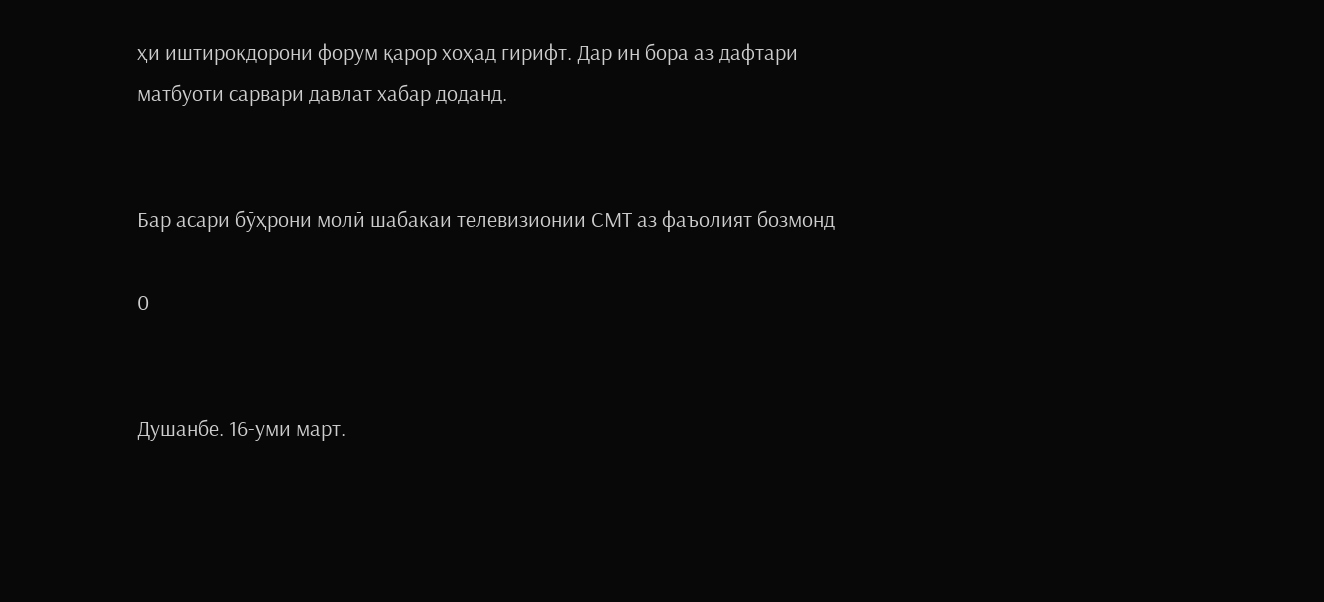ҳи иштирокдорони форум қарор хоҳад гирифт. Дар ин бора аз дафтари матбуоти сарвари давлат хабар доданд.


Бар асари бӯҳрони молӣ шабакаи телевизионии СМТ аз фаъолият бозмонд

0


Душанбе. 16-уми март.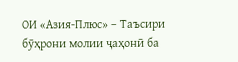ОИ «Азия-Плюс» – Таъсири бӯҳрони молии ҷаҳонӣ ба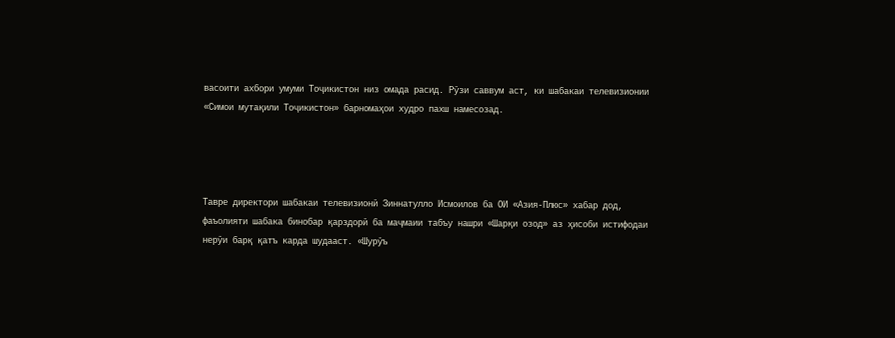васоити ахбори умуми Тоҷикистон низ омада расид. Рӯзи саввум аст, ки шабакаи телевизионии «Симои мутақили Тоҷикистон» барномаҳои худро пахш намесозад.




Тавре директори шабакаи телевизионӣ Зиннатулло Исмоилов ба ОИ «Азия-Плюс» хабар дод, фаъолияти шабака бинобар қарздорӣ ба маҷмаии табъу нашри «Шарқи озод» аз ҳисоби истифодаи нерӯи барқ қатъ карда шудааст. «Шурӯъ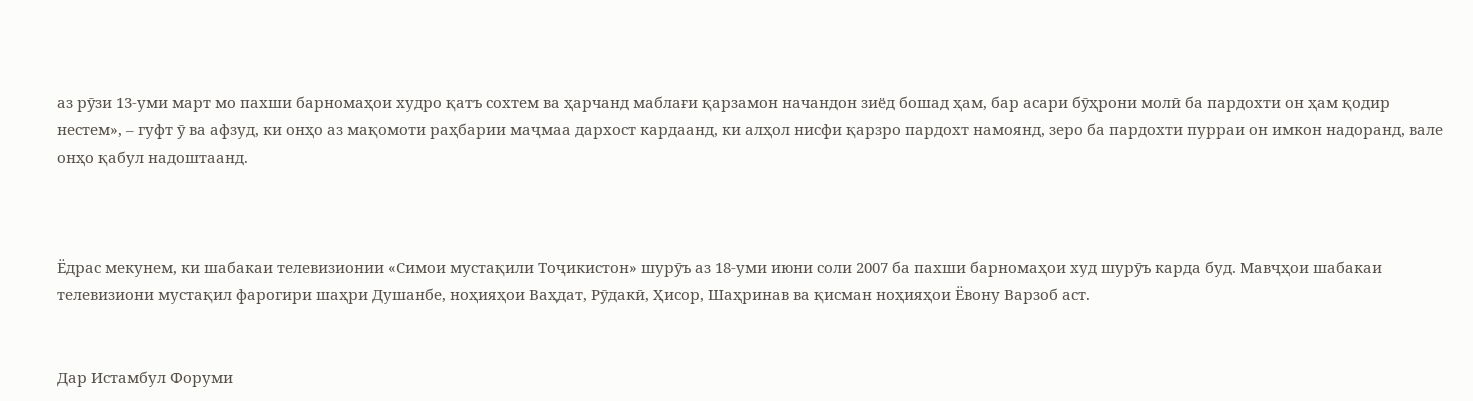аз рӯзи 13-уми март мо пахши барномаҳои худро қатъ сохтем ва ҳарчанд маблағи қарзамон начандон зиёд бошад ҳам, бар асари бӯҳрони молӣ ба пардохти он ҳам қодир нестем», – гуфт ӯ ва афзуд, ки онҳо аз мақомоти раҳбарии маҷмаа дархост кардаанд, ки алҳол нисфи қарзро пардохт намоянд, зеро ба пардохти пурраи он имкон надоранд, вале онҳо қабул надоштаанд.



Ёдрас мекунем, ки шабакаи телевизионии «Симои мустақили Тоҷикистон» шурӯъ аз 18-уми июни соли 2007 ба пахши барномаҳои худ шурӯъ карда буд. Мавҷҳои шабакаи телевизиони мустақил фарогири шаҳри Душанбе, ноҳияҳои Ваҳдат, Рӯдакӣ, Ҳисор, Шаҳринав ва қисман ноҳияҳои Ёвону Варзоб аст.


Дар Истамбул Форуми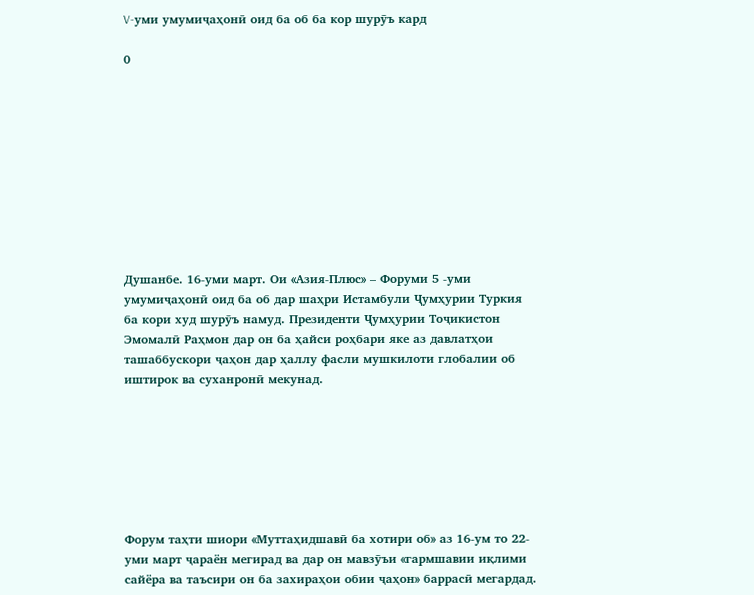V-уми умумиҷаҳонӣ оид ба об ба кор шурӯъ кард

0










Душанбе. 16-уми март. Ои «Азия-Плюс» – Форуми 5 -уми умумиҷаҳонӣ оид ба об дар шаҳри Истамбули Ҷумҳурии Туркия ба кори худ шурӯъ намуд. Президенти Ҷумҳурии Тоҷикистон Эмомалӣ Раҳмон дар он ба ҳайси роҳбари яке аз давлатҳои ташаббускори ҷаҳон дар ҳаллу фасли мушкилоти глобалии об иштирок ва суханронӣ мекунад.







Форум таҳти шиори «Муттаҳидшавӣ ба хотири об» аз 16-ум то 22-уми март ҷараён мегирад ва дар он мавзӯъи «гармшавии иқлими сайёра ва таъсири он ба захираҳои обии ҷаҳон» баррасӣ мегардад.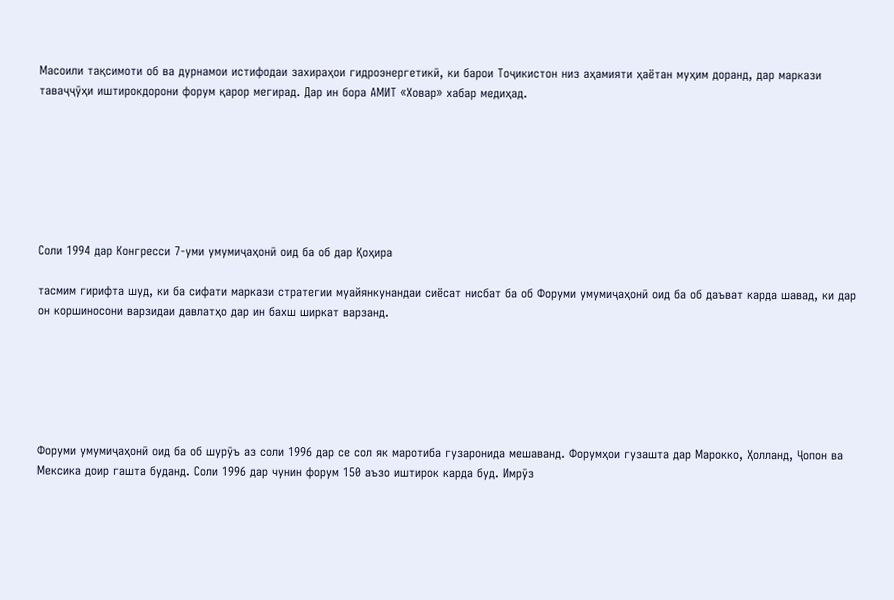Масоили тақсимоти об ва дурнамои истифодаи захираҳои гидроэнергетикӣ, ки барои Тоҷикистон низ аҳамияти ҳаётан муҳим доранд, дар маркази таваҷҷӯҳи иштирокдорони форум қарор мегирад. Дар ин бора АМИТ «Ховар» хабар медиҳад.







Соли 1994 дар Конгресси 7-уми умумиҷаҳонӣ оид ба об дар Қоҳира

тасмим гирифта шуд, ки ба сифати маркази стратегии муайянкунандаи сиёсат нисбат ба об Форуми умумиҷаҳонӣ оид ба об даъват карда шавад, ки дар он коршиносони варзидаи давлатҳо дар ин бахш ширкат варзанд.






Форуми умумиҷаҳонӣ оид ба об шурӯъ аз соли 1996 дар се сол як маротиба гузаронида мешаванд. Форумҳои гузашта дар Марокко, Ҳолланд, Ҷопон ва Мексика доир гашта буданд. Соли 1996 дар чунин форум 150 аъзо иштирок карда буд. Имрӯз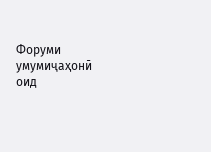Форуми умумиҷаҳонӣ оид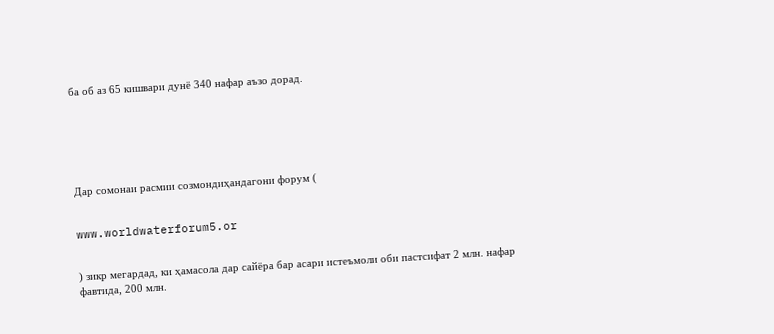ба об аз 65 кишвари дунё 340 нафар аъзо дорад.






Дар сомонаи расмии созмондиҳандагони форум (


www.worldwaterforum5.or


) зикр мегардад, ки ҳамасола дар сайёра бар асари истеъмоли оби пастсифат 2 млн. нафар фавтида, 200 млн.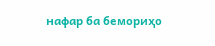нафар ба бемориҳо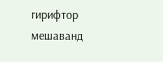гирифтор мешаванд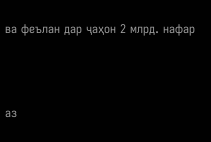ва феълан дар ҷаҳон 2 млрд. нафар



аз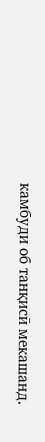камбуди об танқисӣ мекашанд.